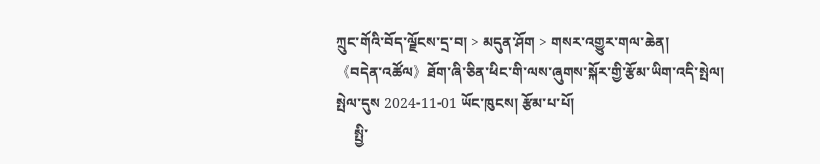ཀྲུང་གོའི་བོད་ལྗོངས་དྲ་བ། > མདུན་ཤོག > གསར་འགྱུར་གལ་ཆེན།
《བདེན་འཚོལ》ཐོག་ཞི་ཅིན་ཕིང་གི་ལས་ཞུགས་སྐོར་གྱི་རྩོམ་ཡིག་འདི་སྤེལ།
སྤེལ་དུས 2024-11-01 ཡོང་ཁུངས། རྩོམ་པ་པོ།
     སྤྱི་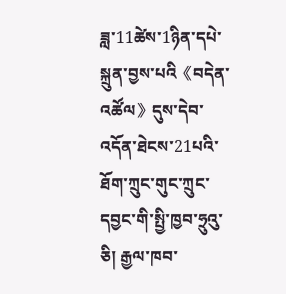ཟླ་11ཚེས་1ཉིན་དཔེ་སྐྲུན་བྱས་པའི《བདེན་འཚོལ》དུས་དེབ་འདོན་ཐེངས་21པའི་ཐོག་ཀྲུང་གུང་ཀྲུང་དབྱང་གི་སྤྱི་ཁྱབ་ཧྲུའུ་ཅི། རྒྱལ་ཁབ་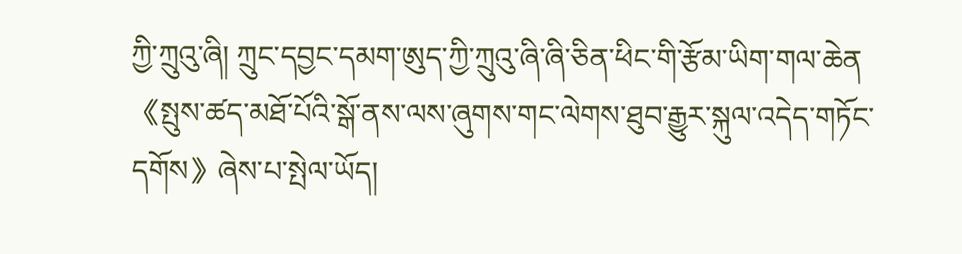ཀྱི་ཀྲུའུ་ཞི། ཀྲུང་དབྱང་དམག་ཨུད་ཀྱི་ཀྲུའུ་ཞི་ཞི་ཅིན་ཕིང་གི་རྩོམ་ཡིག་གལ་ཆེན《སྤུས་ཚད་མཐོ་པོའི་སྒོ་ནས་ལས་ཞུགས་གང་ལེགས་ཐུབ་རྒྱུར་སྐུལ་འདེད་གཏོང་དགོས》ཞེས་པ་སྤེལ་ཡོད།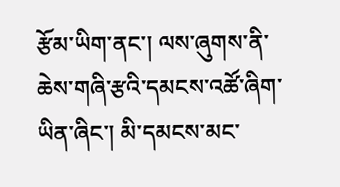རྩོམ་ཡིག་ནང་། ལས་ཞུགས་ནི་ཆེས་གཞི་རྩའི་དམངས་འཚོ་ཞིག་ཡིན་ཞིང་། མི་དམངས་མང་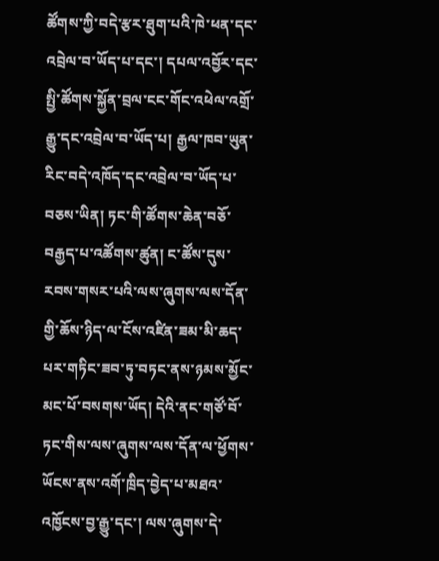ཚོགས་ཀྱི་བདེ་རྩར་ཐུག་པའི་ཁེ་ཕན་དང་འབྲེལ་བ་ཡོད་པ་དང་། དཔལ་འབྱོར་དང་སྤྱི་ཚོགས་སྐྱོན་བྲལ་ངང་གོང་འཕེལ་འགྲོ་རྒྱུ་དང་འབྲེལ་བ་ཡོད་པ། རྒྱལ་ཁབ་ཡུན་རིང་བདེ་འཁོད་དང་འབྲེལ་བ་ཡོད་པ་བཅས་ཡིན། ཏང་གི་ཚོགས་ཆེན་བཅོ་བརྒྱད་པ་འཚོགས་ཚུན། ང་ཚོས་དུས་རབས་གསར་པའི་ལས་ཞུགས་ལས་དོན་གྱི་ཆོས་ཉིད་ལ་ངོས་འཛིན་ཟམ་མི་ཆད་པར་གཏིང་ཟབ་ཏུ་བཏང་ནས་ཉམས་མྱོང་མང་པོ་བསགས་ཡོད། དེའི་ནང་གཙོ་བོ་ཏང་གིས་ལས་ཞུགས་ལས་དོན་ལ་ཕྱོགས་ཡོངས་ནས་འགོ་ཁྲིད་བྱེད་པ་མཐའ་འཁྱོངས་བྱ་རྒྱུ་དང་། ལས་ཞུགས་དེ་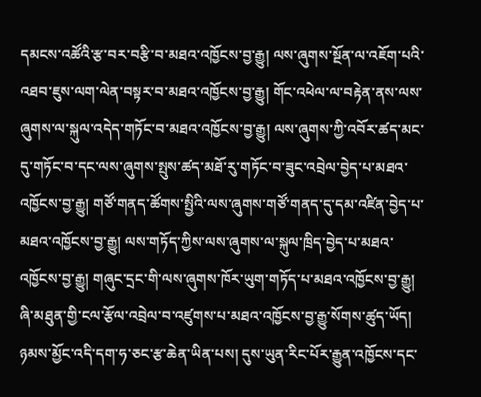དམངས་འཚོའི་རྩ་བར་བརྩི་བ་མཐའ་འཁྱོངས་བྱ་རྒྱུ། ལས་ཞུགས་སྔོན་ལ་འཇོག་པའི་འཐབ་ཇུས་ལག་ལེན་བསྟར་བ་མཐའ་འཁྱོངས་བྱ་རྒྱུ། གོང་འཕེལ་ལ་བརྟེན་ནས་ལས་ཞུགས་ལ་སྐུལ་འདེད་གཏོང་བ་མཐའ་འཁྱོངས་བྱ་རྒྱུ། ལས་ཞུགས་ཀྱི་འབོར་ཚད་མང་དུ་གཏོང་བ་དང་ལས་ཞུགས་སྤུས་ཚད་མཐོ་རུ་གཏོང་བ་ཟུང་འབྲེལ་བྱེད་པ་མཐའ་འཁྱོངས་བྱ་རྒྱུ། གཙོ་གནད་ཚོགས་སྤྱིའི་ལས་ཞུགས་གཙོ་གནད་དུ་དམ་འཛིན་བྱེད་པ་མཐའ་འཁྱོངས་བྱ་རྒྱུ། ལས་གཏོད་ཀྱིས་ལས་ཞུགས་ལ་སྐུལ་ཁྲིད་བྱེད་པ་མཐའ་འཁྱོངས་བྱ་རྒྱུ། གཞུང་དྲང་གི་ལས་ཞུགས་ཁོར་ཡུག་གཏོད་པ་མཐའ་འཁྱོངས་བྱ་རྒྱུ། ཞི་མཐུན་གྱི་ངལ་རྩོལ་འབྲེལ་བ་འཛུགས་པ་མཐའ་འཁྱོངས་བྱ་རྒྱུ་སོགས་ཚུད་ཡོད། ཉམས་མྱོང་འདི་དག་ཧ་ཅང་རྩ་ཆེན་ཡིན་པས། དུས་ཡུན་རིང་པོར་རྒྱུན་འཁྱོངས་དང་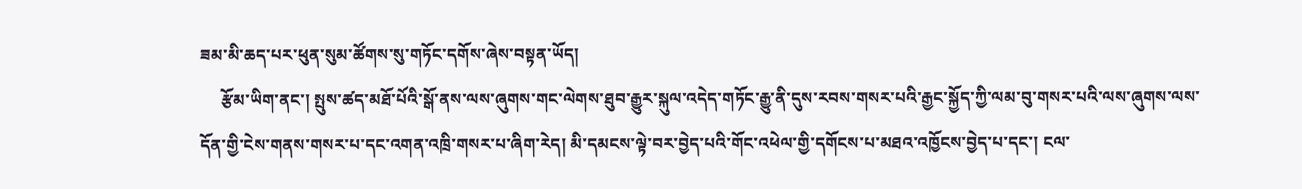ཟམ་མི་ཆད་པར་ཕུན་སུམ་ཚོགས་སུ་གཏོང་དགོས་ཞེས་བསྟན་ཡོད།
     རྩོམ་ཡིག་ནང་། སྤུས་ཚད་མཐོ་པོའི་སྒོ་ནས་ལས་ཞུགས་གང་ལེགས་ཐུབ་རྒྱུར་སྐུལ་འདེད་གཏོང་རྒྱུ་ནི་དུས་རབས་གསར་པའི་རྒྱང་སྐྱོད་ཀྱི་ལམ་བུ་གསར་པའི་ལས་ཞུགས་ལས་དོན་གྱི་ངེས་གནས་གསར་པ་དང་འགན་འཁྲི་གསར་པ་ཞིག་རེད། མི་དམངས་ལྟེ་བར་བྱེད་པའི་གོང་འཕེལ་གྱི་དགོངས་པ་མཐའ་འཁྱོངས་བྱེད་པ་དང་། ངལ་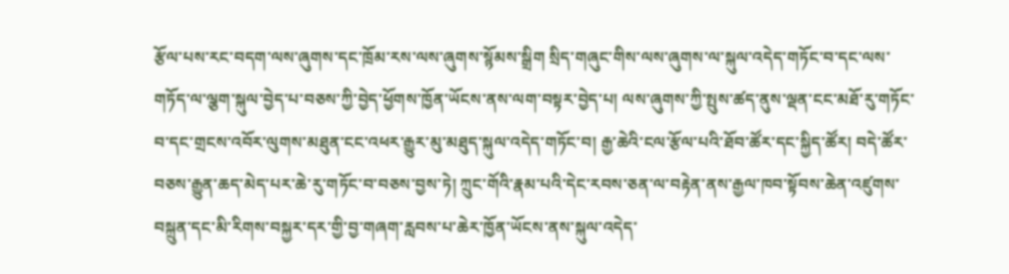རྩོལ་པས་རང་བདག་ལས་ཞུགས་དང་ཁྲོམ་རས་ལས་ཞུགས་སྙོམས་སྒྲིག སྲིད་གཞུང་གིས་ལས་ཞུགས་ལ་སྐུལ་འདེད་གཏོང་བ་དང་ལས་གཏོད་ལ་ལྕག་སྐུལ་བྱེད་པ་བཅས་ཀྱི་བྱེད་ཕྱོགས་ཁྱོན་ཡོངས་ནས་ལག་བསྟར་བྱེད་པ། ལས་ཞུགས་ཀྱི་སྤུས་ཚད་ནུས་ལྡན་ངང་མཐོ་རུ་གཏོང་བ་དང་གྲངས་འབོར་ལུགས་མཐུན་ངང་འཕར་རྒྱུར་མུ་མཐུད་སྐུལ་འདེད་གཏོང་བ། རྒྱ་ཆེའི་ངལ་རྩོལ་པའི་ཐོབ་ཚོར་དང་སྐྱིད་ཚོར། བདེ་ཚོར་བཅས་རྒྱུན་ཆད་མེད་པར་ཆེ་རུ་གཏོང་བ་བཅས་བྱས་ཏེ། ཀྲུང་གོའི་རྣམ་པའི་དེང་རབས་ཅན་ལ་བརྟེན་ནས་རྒྱལ་ཁབ་སྟོབས་ཆེན་འཛུགས་བསྐྲུན་དང་མི་རིགས་བསྐྱར་དར་གྱི་བྱ་གཞག་རླབས་པ་ཆེར་ཁྱོན་ཡོངས་ནས་སྐུལ་འདེད་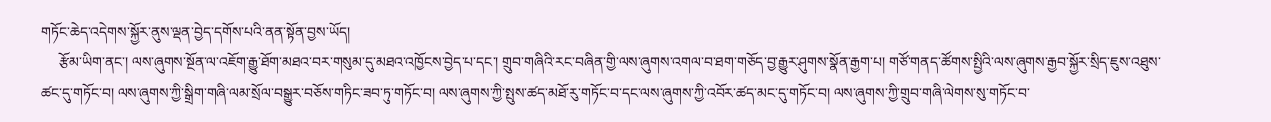གཏོང་ཆེད་འདེགས་སྐྱོར་ནུས་ལྡན་བྱེད་དགོས་པའི་ནན་སྟོན་བྱས་ཡོད།
     རྩོམ་ཡིག་ནང་། ལས་ཞུགས་སྔོན་ལ་འཇོག་རྒྱུ་ཐོག་མཐའ་བར་གསུམ་དུ་མཐའ་འཁྱོངས་བྱེད་པ་དང་། གྲུབ་གཞིའི་རང་བཞིན་གྱི་ལས་ཞུགས་འགལ་བ་ཐག་གཅོད་བྱ་རྒྱུར་ཤུགས་སྣོན་རྒྱག་པ། གཙོ་གནད་ཚོགས་སྤྱིའི་ལས་ཞུགས་རྒྱབ་སྐྱོར་སྲིད་ཇུས་འཐུས་ཚང་དུ་གཏོང་བ། ལས་ཞུགས་ཀྱི་སྒྲིག་གཞི་ལམ་སྲོལ་བསྒྱུར་བཅོས་གཏིང་ཟབ་ཏུ་གཏོང་བ། ལས་ཞུགས་ཀྱི་སྤུས་ཚད་མཐོ་རུ་གཏོང་བ་དང་ལས་ཞུགས་ཀྱི་འབོར་ཚད་མང་དུ་གཏོང་བ། ལས་ཞུགས་ཀྱི་གྲུབ་གཞི་ལེགས་སུ་གཏོང་བ་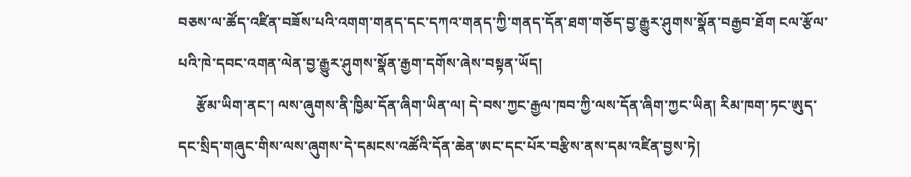བཅས་ལ་ཚོད་འཛིན་བཟོས་པའི་འགག་གནད་དང་དཀའ་གནད་ཀྱི་གནད་དོན་ཐག་གཅོད་བྱ་རྒྱུར་ཤུགས་སྣོན་བརྒྱབ་ཐོག ངལ་རྩོལ་པའི་ཁེ་དབང་འགན་ལེན་བྱ་རྒྱུར་ཤུགས་སྣོན་རྒྱག་དགོས་ཞེས་བསྟན་ཡོད།
     རྩོམ་ཡིག་ནང་། ལས་ཞུགས་ནི་ཁྱིམ་དོན་ཞིག་ཡིན་ལ། དེ་བས་ཀྱང་རྒྱལ་ཁབ་ཀྱི་ལས་དོན་ཞིག་ཀྱང་ཡིན། རིམ་ཁག་ཏང་ཨུད་དང་སྲིད་གཞུང་གིས་ལས་ཞུགས་དེ་དམངས་འཚོའི་དོན་ཆེན་ཨང་དང་པོར་བརྩིས་ནས་དམ་འཛིན་བྱས་ཏེ།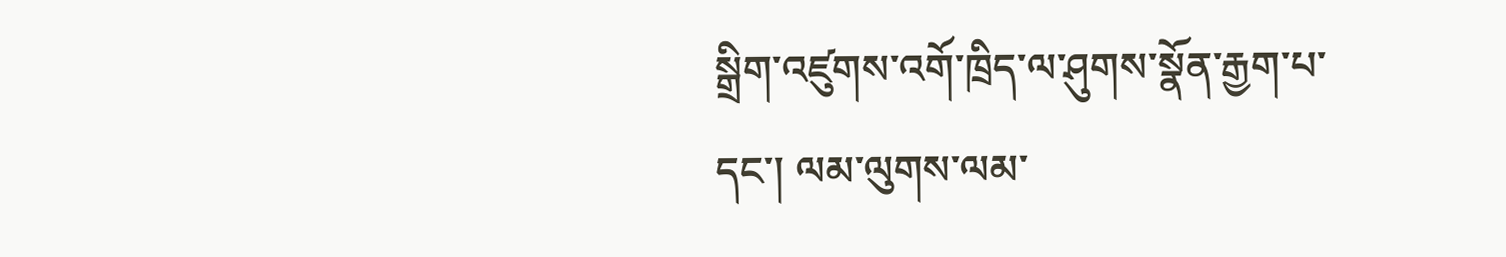སྒྲིག་འཛུགས་འགོ་ཁྲིད་ལ་ཤུགས་སྣོན་རྒྱག་པ་དང་། ལམ་ལུགས་ལམ་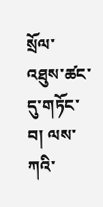སྲོལ་འཐུས་ཚང་དུ་གཏོང་བ། ལས་ཀའི་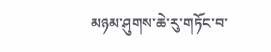མཉམ་ཤུགས་ཆེ་རུ་གཏོང་བ་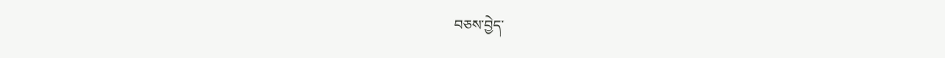བཅས་བྱེད་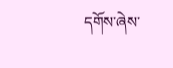དགོས་ཞེས་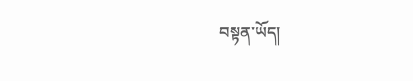བསྟན་ཡོད།